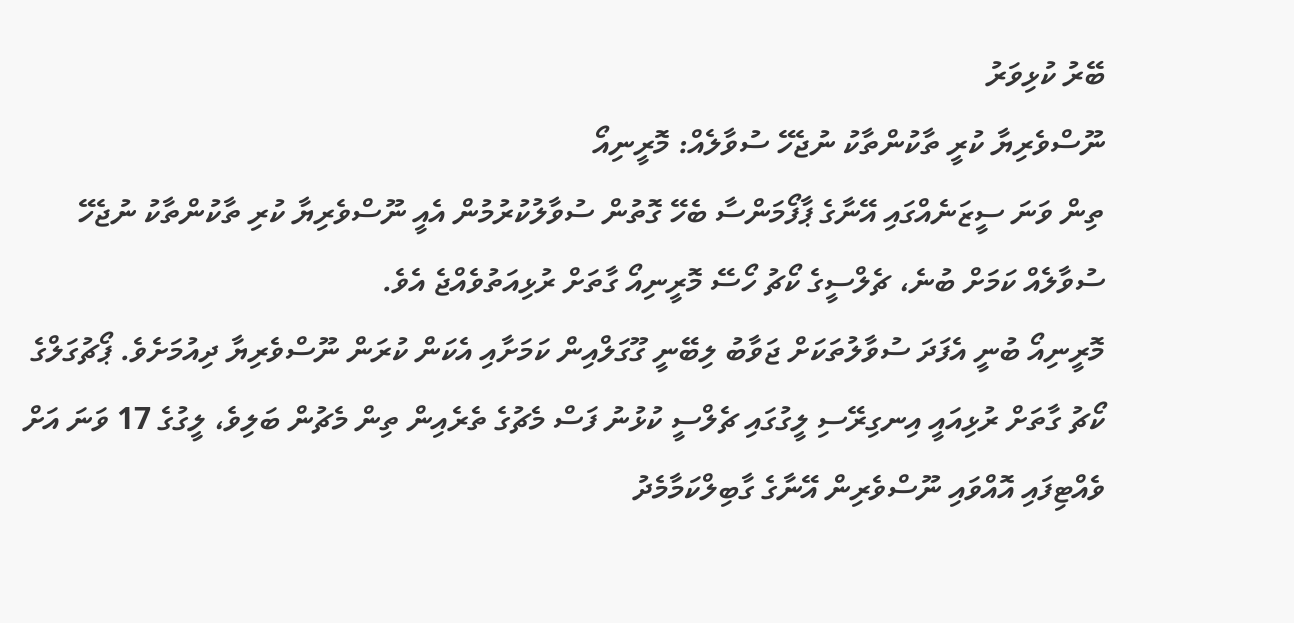ބޭރު ކުޅިވަރު
ނޫސްވެރިޔާ ކުރީ ތާކުންތާކު ނުޖެހޭ ސުވާލެއް: މޮރީނިއޯ
ތިން ވަނަ ސީޒަނެއްގައި އޭނާގެ ޕާފޯމަންސާ ބެހޭ ގޮތުން ސުވާލުކުރުމުން އެއީ ނޫސްވެރިޔާ ކުރި ތާކުންތާކު ނުޖެހޭ ސުވާލެއް ކަމަށް ބުނެ، ޗެލްސީގެ ކޯޗު ހޯސޭ މޮރީނިއޯ ގާތަށް ރުޅިއަތުވެއްޖެ އެވެ.
މޮރީނިއޯ ބުނީ އެފަދަ ސުވާލުތަކަށް ޖަވާބު ލިބޭނީ ގޫގަލްއިން ކަމަށާއި އެކަން ކުރަން ނޫސްވެރިޔާ ދިއުމަށެވެ. ޕޯޗުގަލްގެ ކޯޗު ގާތަށް ރުޅިއައީ އިނގިރޭސި ލީގުގައި ޗެލްސީ ކުޅުނު ފަސް މެޗުގެ ތެރެއިން ތިން މެޗުން ބަލިވެ، ލީގުގެ 17 ވަނަ އަށް ވެއްޓިފައި އޮއްވައި ނޫސްވެރިން އޭނާގެ ގާބިލްކަމާމެދު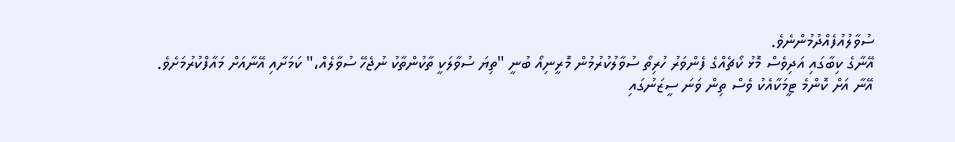ސުވާލުއުފެއްދުމުންނެވެ.
އޭނާގެ ކިބާގައި އަދިވެސް މޮޅު ކޯޗެއްގެ ފެންވަރު ހުރިތޯ ސުވާލުކުރުމުން މޮރީނިއޯ ބުނީ "ތިޔަ ސުވާލަކީ ތާކުންތާކު ނުޖެހޭ ސުވާލެއް،" ކަމަށާއި އޭނާއަށް މައާފްކުރުމަށެވެ.
އޭނާ އަށް ކޮންމެ ޓީމަކާއެކު ވެސް ތިން ވަނަ ސީޒަނުގައި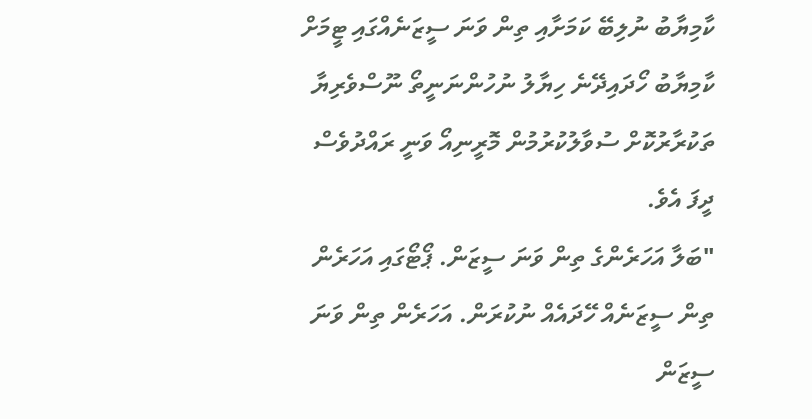ކާމިޔާބު ނުލިބޭ ކަމަށާއި ތިން ވަނަ ސީޒަނެއްގައި ޓީމަށް ކާމިޔާބު ހޯދައިދޭނެ ހިޔާލު ނުހުންނަނީތޯ ނޫސްވެރިޔާ ތަކުރާރުކޮށް ސުވާލުކުރުމުން މޮރީނިއޯ ވަނީ ރައްދުވެސް ދީފަ އެވެ.
"ބަލާ އަހަރެންގެ ތިން ވަނަ ސީޒަން. ޕޯޓޯގައި އަހަރެން ތިން ސީޒަނެއް ހޭދައެއް ނުކުރަން. އަހަރެން ތިން ވަނަ ސީޒަން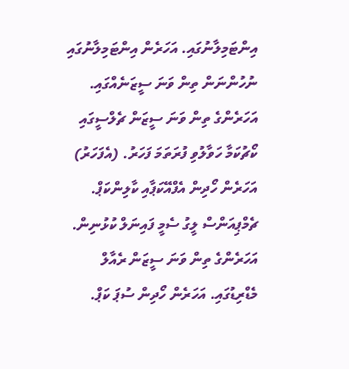އިންޓަމިލާނުގައި. އަހަރެން އިންޓަމިލާނުގައި ނުހުންނަން ތިން ވަނަ ސީޒަނެއްގައި. އަހަރެންގެ ތިން ވަނަ ސީޒަން ޗެލްސީގައި ކޯޗުކަމާ ހަވާލުވި ފުރަތަމަ ފަހަރު. (އެފަހަރު) އަހަރެން ހޯދިން އެފްއޭކަޕާއި ކާލިންކަޕް. ޗެމްޕިއަންސް ލީގު ސެމީ ފައިނަލް ކުޅުނިން. އަހަރެންގެ ތިން ވަނަ ސީޒަން ރެއާލް މެޑްރިޑުގައި. އަހަރެން ހޯދިން ސުޕަ ކަޕް.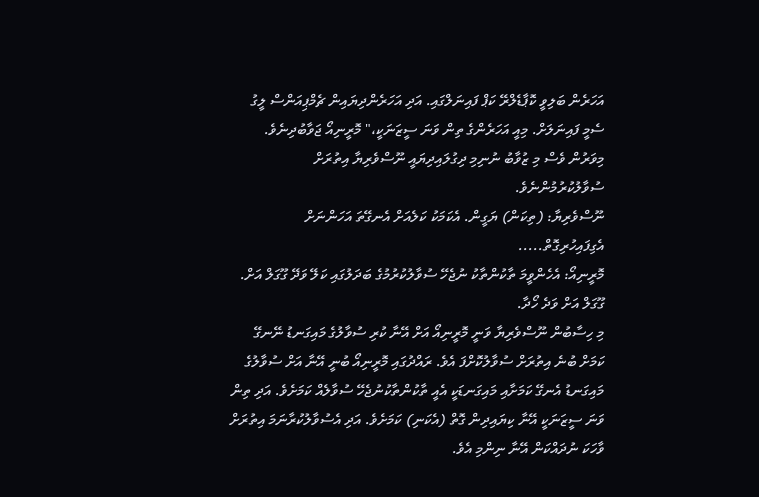އަހަރެން ބަލިވީ ކޮޕާޑެލްރޭ ކަޕް ފައިނަލްގައި. އަދި އަހަރެންދިޔައިން ޗެމްޕިއަންސް ލީގު ސެމީ ފައިނަލަށް. މިއީ އަހަރެންގެ ތިން ވަނަ ސީޒަނަކީ،" މޮރީނިއޯ ޖަވާބުދިނެވެ.
މިވަރުން ވެސް މި ޒުވާބު ނުނިމި ދިގުލައިދިޔައީ ނޫސްވެރިޔާ އިތުރަށް ސުވާލުކުރުމުންނެވެ.
ނޫސްވެރިޔާ: (ތިކަން) ޔަގީން. އެކަމަކު ކަލެއަށް އެނގޭތަ އަހަންނަށް އެގިފައިހުރިގޮތް.....
މޮރީނިއޯ: އެހެންވީމަ ތާކުންތާކު ނުޖެހޭ ސުވާލުކުރުމުގެ ބަދަލުގައި ކަލޭ ވަދޭ ގޫގަލް އަށް. ގޫގަލް އަށް ވަދެ ހޯދާ.
މި ހިސާބުން ނޫސްވެރިޔާ ވަނީ މޮރީނިއޯ އަށް އޭނާ ކުރި ސުވާލުގެ މައިގަނޑު ނޭނގޭ ކަމަށް ބުނެ އިތުރަށް ސުވާލުކޮށްފަ އެވެ. ރައްދުގައި މޮރީނިއޯ ބުނީ އޭނާ އަށް ސުވާލުގެ މައިގަނޑު އެނގޭ ކަމަށާއި މައިގަނޑަކީ އެއީ ތާކުންތާކުނުޖެހޭ ސުވާލެއް ކަމަށެވެ. އަދި ތިން ވަނަ ސީޒަނަކީ އޭނާ ކިޔައިދިން ގޮތް (އެކަނި) ކަމަށެވެ. އަދި އެސުވާލުކުރާނަމަ އިތުރަށް ވާހަކަ ނުދައްކަން އޭނާ ނިންމި އެވެ.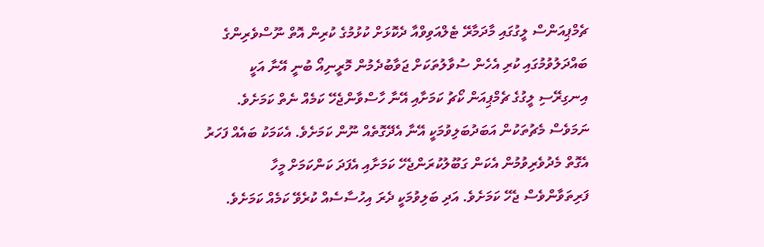ޗެމްޕިއަންސް ލީގުގައި މާދަމާރޭ ޓެލްއަވިވްއާ ދެކޮޅަށް ކުޅުމުގެ ކުރިން އޮތް ނޫސްވެރިންގެ ބައްދަލުވުމުގައި ކުރި އެހެން ސުވާލުތަކަށް ޖަވާބުދެމުން މޮރީނިއޯ ބުނީ އޭނާ އަކީ އިނގިރޭސި ލީގުގެ ޗެމްޕިއަން ކޯޗު ކަމަށާއި އޭނާ ހާސްވާންޖެހޭ ކަމެއް ނެތް ކަމަށެވެ. ނަމަވެސް މެޗުތަކުން އަބަދުބަލިވުމަކީ އޭނާ އެދޭގޮތެއް ނޫން ކަމަށެވެ. އެކަމަކު ބައެއް ފަހަރު އެގޮތް މެދުވެރިވުމުން އެކަން ގަބޫލުކުރަންޖެހޭ ކަމަށާއި އެފަދަ ކަންކަމަށް މީހާ ފަރިތަވާންވެސް ޖެހޭ ކަމަށެވެ. އަދި ބަލިވުމަކީ ދެރަ އިހުސާސެއް ކުރެވޭ ކަމެއް ކަމަށެވެ.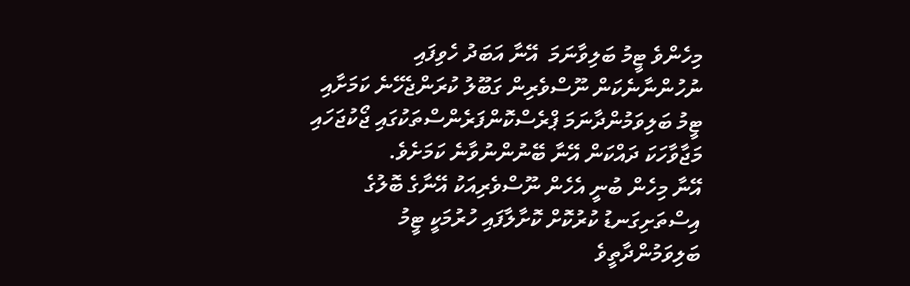މިހެންވެ ޓީމު ބަލިވާނަމަ  އޭނާ އަބަދު ހެވިފައި ނުހުންނާނެކަން ނޫސްވެރިން ގަބޫލު ކުރަންޖެހޭނެ ކަމަށާއި ޓީމު ބަލިވަމުންދާނަމަ ޕްރެސްކޮންފަރެންސްތަކުގައި ޖޯކުޖަހައި މަޖާވާހަކަ ދައްކަން އޭނާ ބޭނުންނުވާނެ ކަމަށެވެ.
އޭނާ މިހެން ބުނީ އެހެން ނޫސްވެރިއަކު އޭނާގެ ބޮލުގެ އިސްތަށިގަނޑު ކުރުކޮށް ކޮށާލާފައި ހުރުމަކީ ޓީމު ބަލިވަމުންދާތީވެ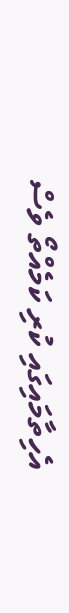އެހިތާމައިގައި ކުރި ކަމެއްތޯ ވެސް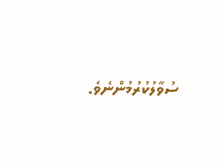ސުވާލުކުރުމުންނެވެ.